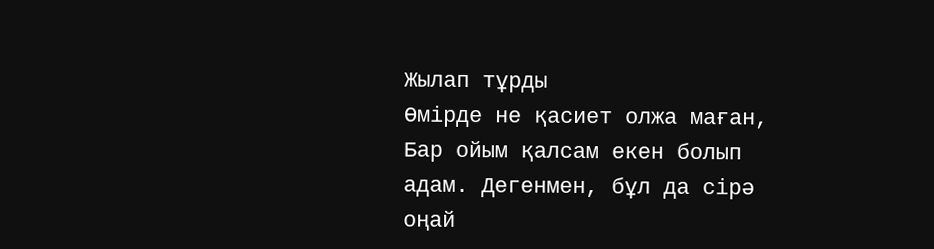Жылап тұрды
Өмірде не қасиет олжа маған, Бар ойым қалсам екен болып адам. Дегенмен, бұл да сірә оңай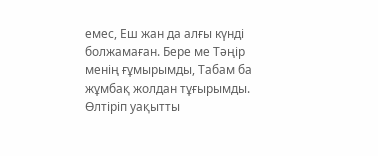емес, Еш жан да алғы күнді болжамаған. Бере ме Тәңір менің ғұмырымды, Табам ба жұмбақ жолдан тұғырымды. Өлтіріп уақытты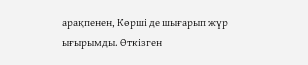арақпенен, Көрші де шығарып жүр ығырымды. Өткізген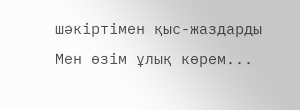шәкіртімен қыс-жаздарды Мен өзім ұлық көрем...